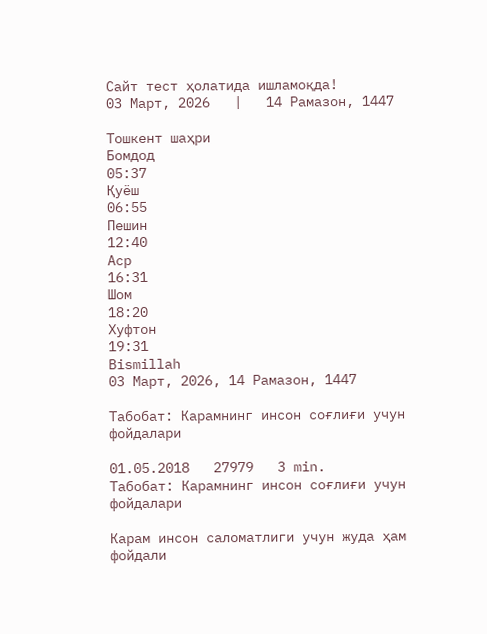Сайт тест ҳолатида ишламоқда!
03 Март, 2026   |   14 Рамазон, 1447

Тошкент шаҳри
Бомдод
05:37
Қуёш
06:55
Пешин
12:40
Аср
16:31
Шом
18:20
Хуфтон
19:31
Bismillah
03 Март, 2026, 14 Рамазон, 1447

Табобат: Карамнинг инсон соғлиғи учун фойдалари

01.05.2018   27979   3 min.
Табобат: Карамнинг инсон соғлиғи учун фойдалари

Карам инсон саломатлиги учун жуда ҳам фойдали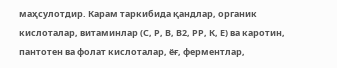маҳсулотдир. Карам таркибида қандлар, органик кислоталар, витаминлар (С, Р, В, В2, РР, К, Е) ва каротин, пантотен ва фолат кислоталар, ёғ, ферментлар,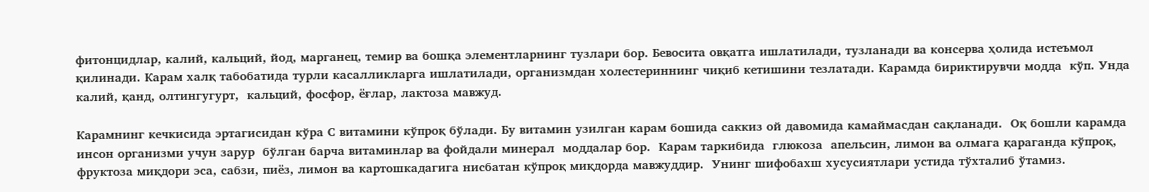фитонцидлар, калий, кальций, йод, марганец, темир ва бошқа элементларнинг тузлари бор. Бевосита овқатга ишлатилади, тузланади ва консерва ҳолида истеъмол қилинади. Карам халқ табобатида турли касалликларга ишлатилади, организмдан холестериннинг чиқиб кетишини тезлатади. Карамда бириктирувчи модда  кўп. Унда  калий, қанд, олтингугурт,  кальций, фосфор, ёғлар, лактоза мавжуд.

Карамнинг кечкисида эртагисидан кўра С витамини кўпроқ бўлади. Бу витамин узилган карам бошида саккиз ой давомида камаймасдан сақланади.  Оқ бошли карамда инсон организми учун зарур  бўлган барча витаминлар ва фойдали минерал  моддалар бор.  Карам таркибида  глюкоза  апельсин, лимон ва олмага қараганда кўпроқ,   фруктоза миқдори эса, сабзи, пиёз, лимон ва картошкадагига нисбатан кўпроқ миқдорда мавжуддир.  Унинг шифобахш хусусиятлари устида тўхталиб ўтамиз.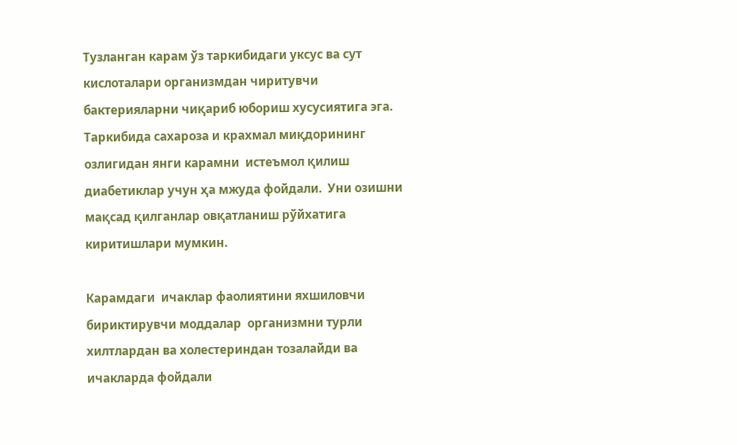Тузланган карам ўз таркибидаги уксус ва сут кислоталари организмдан чиритувчи бактерияларни чиқариб юбориш хусусиятига эга.    Таркибида сахароза и крахмал миқдорининг озлигидан янги карамни  истеъмол қилиш  диабетиклар учун ҳа мжуда фойдали.  Уни озишни мақсад қилганлар овқатланиш рўйхатига киритишлари мумкин.

Карамдаги  ичаклар фаолиятини яхшиловчи бириктирувчи моддалар  организмни турли хилтлардан ва холестериндан тозалайди ва ичакларда фойдали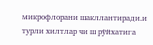микрофлорани шакллантиради.и турли хилтлар чи ш рўйхатига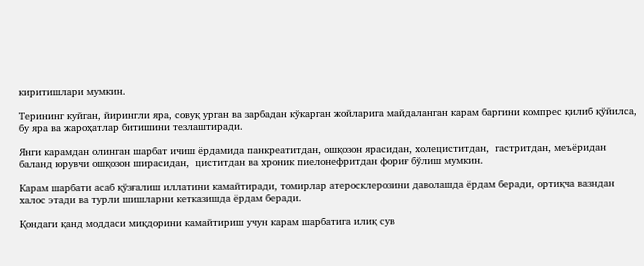киритишлари мумкин.

Терининг куйган, йирингли яра, совуқ урган ва зарбадан кўкарган жойларига майдаланган карам баргини компрес қилиб қўйилса, бу яра ва жароҳатлар битишини тезлаштиради.

Янги карамдан олинган шарбат ичиш ёрдамида панкреатитдан, ошқозон ярасидан, холециститдан,  гастритдан, меъёридан баланд юрувчи ошқозон ширасидан,  циститдан ва хроник пиелонефритдан фориғ бўлиш мумкин.

Карам шарбати асаб қўзғалиш иллатини камайтиради, томирлар атеросклерозини даволашда ёрдам беради, ортиқча вазндан халос этади ва турли шишларни кетказишда ёрдам беради.

Қондаги қанд моддаси миқдорини камайтириш учун карам шарбатига илиқ сув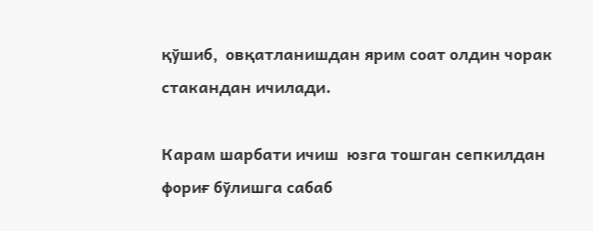қўшиб,  овқатланишдан ярим соат олдин чорак стакандан ичилади.

Карам шарбати ичиш  юзга тошган сепкилдан фориғ бўлишга сабаб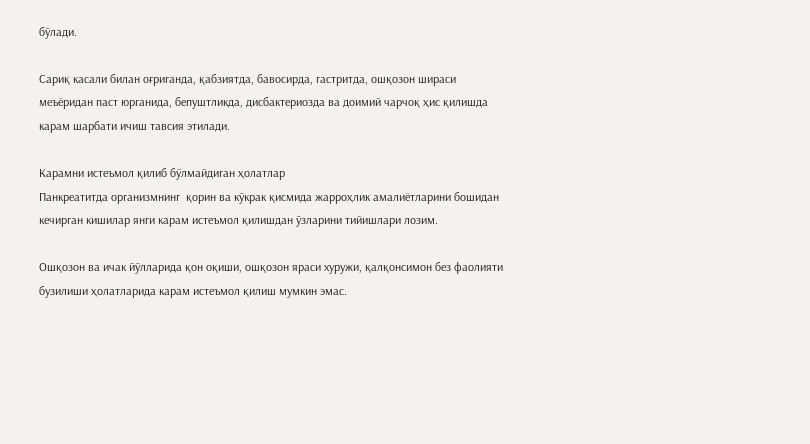бўлади.

Сариқ касали билан оғриганда, қабзиятда, бавосирда, гастритда, ошқозон шираси меъёридан паст юрганида, бепуштликда, дисбактериозда ва доимий чарчоқ ҳис қилишда карам шарбати ичиш тавсия этилади.

Карамни истеъмол қилиб бўлмайдиган ҳолатлар
Панкреатитда организмнинг  қорин ва кўкрак қисмида жарроҳлик амалиётларини бошидан кечирган кишилар янги карам истеъмол қилишдан ўзларини тийишлари лозим.

Ошқозон ва ичак йўлларида қон оқиши, ошқозон яраси хуружи, қалқонсимон без фаолияти бузилиши ҳолатларида карам истеъмол қилиш мумкин эмас.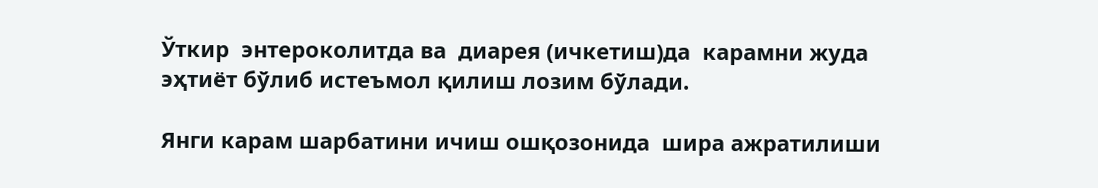Ўткир  энтероколитда ва  диарея (ичкетиш)да  карамни жуда эҳтиёт бўлиб истеъмол қилиш лозим бўлади.

Янги карам шарбатини ичиш ошқозонида  шира ажратилиши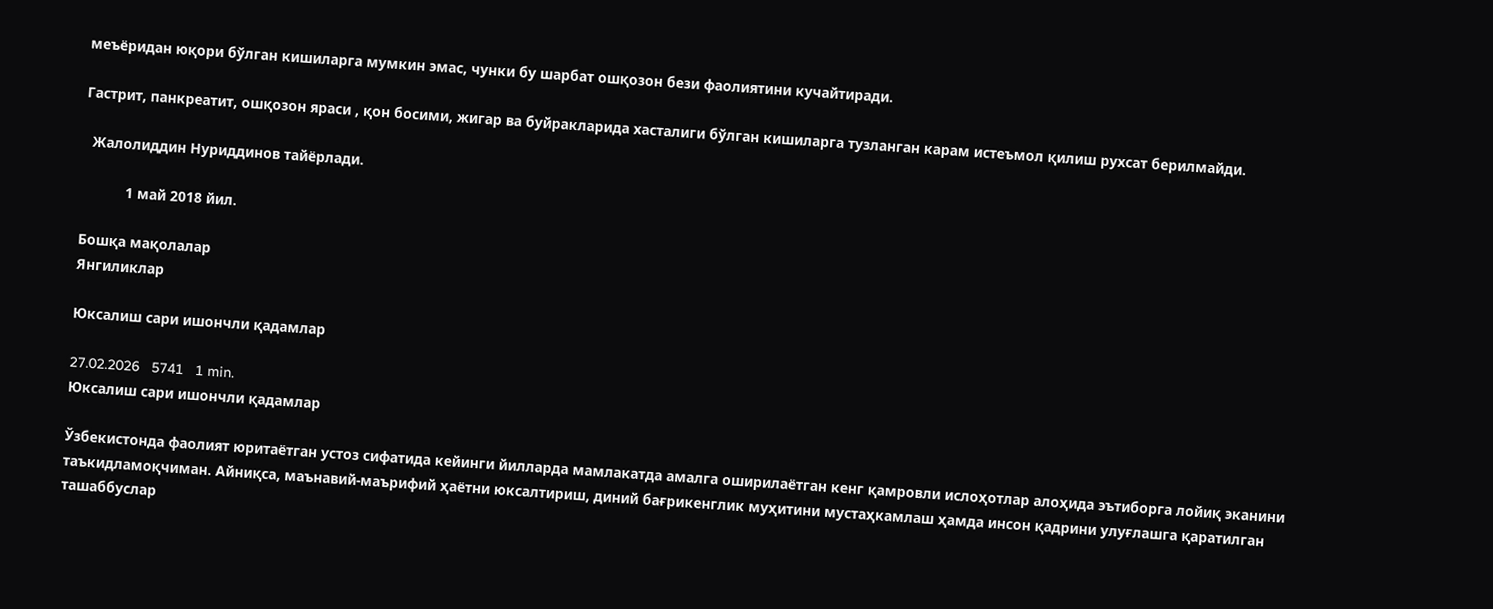меъёридан юқори бўлган кишиларга мумкин эмас, чунки бу шарбат ошқозон бези фаолиятини кучайтиради.

Гастрит, панкреатит, ошқозон яраси , қон босими, жигар ва буйракларида хасталиги бўлган кишиларга тузланган карам истеъмол қилиш рухсат берилмайди.

  Жалолиддин Нуриддинов тайёрлади.

           1 май 2018 йил.

Бошқа мақолалар
Янгиликлар

Юксалиш сари ишончли қадамлар

27.02.2026   5741   1 min.
Юксалиш сари ишончли қадамлар

Ўзбекистонда фаолият юритаётган устоз сифатида кейинги йилларда мамлакатда амалга оширилаётган кенг қамровли ислоҳотлар алоҳида эътиборга лойиқ эканини таъкидламоқчиман. Айниқса, маънавий-маърифий ҳаётни юксалтириш, диний бағрикенглик муҳитини мустаҳкамлаш ҳамда инсон қадрини улуғлашга қаратилган ташаббуслар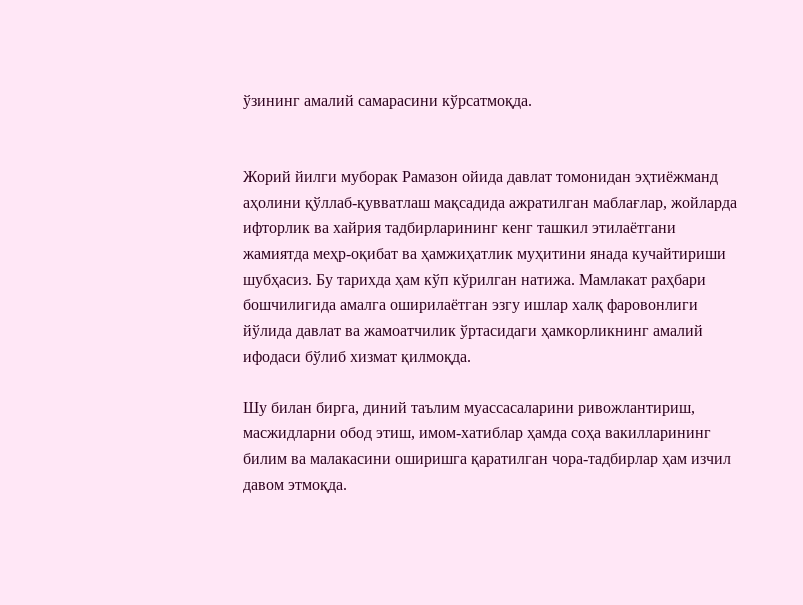ўзининг амалий самарасини кўрсатмоқда.


Жорий йилги муборак Рамазон ойида давлат томонидан эҳтиёжманд аҳолини қўллаб-қувватлаш мақсадида ажратилган маблағлар, жойларда ифторлик ва хайрия тадбирларининг кенг ташкил этилаётгани жамиятда меҳр-оқибат ва ҳамжиҳатлик муҳитини янада кучайтириши шубҳасиз. Бу тарихда ҳам кўп кўрилган натижа. Мамлакат раҳбари бошчилигида амалга оширилаётган эзгу ишлар халқ фаровонлиги йўлида давлат ва жамоатчилик ўртасидаги ҳамкорликнинг амалий ифодаси бўлиб хизмат қилмоқда.

Шу билан бирга, диний таълим муассасаларини ривожлантириш, масжидларни обод этиш, имом-хатиблар ҳамда соҳа вакилларининг билим ва малакасини оширишга қаратилган чора-тадбирлар ҳам изчил давом этмоқда.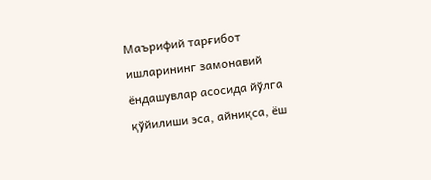Маърифий тарғибот ишларининг замонавий ёндашувлар асосида йўлга қўйилиши эса, айниқса, ёш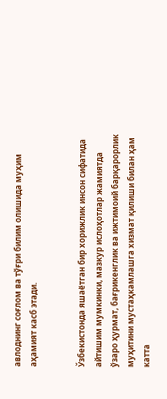авлоднинг соғлом ва тўғри билим олишида муҳим аҳамият касб этади.


Ўзбекистонда яшаётган бир хорижлик инсон сифатида айтишим мумкинки, мазкур ислоҳотлар жамиятда ўзаро ҳурмат, бағрикенглик ва ижтимоий барқарорлик муҳитини мустаҳкамлашга хизмат қилиши билан ҳам катта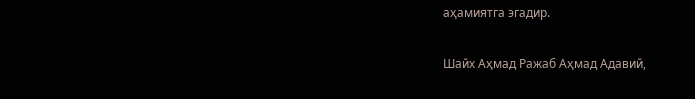аҳамиятга эгадир.

Шайх Аҳмад Ражаб Аҳмад Адавий,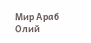Мир Араб Олий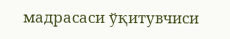мадрасаси ўқитувчиси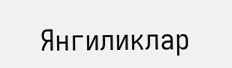Янгиликлар